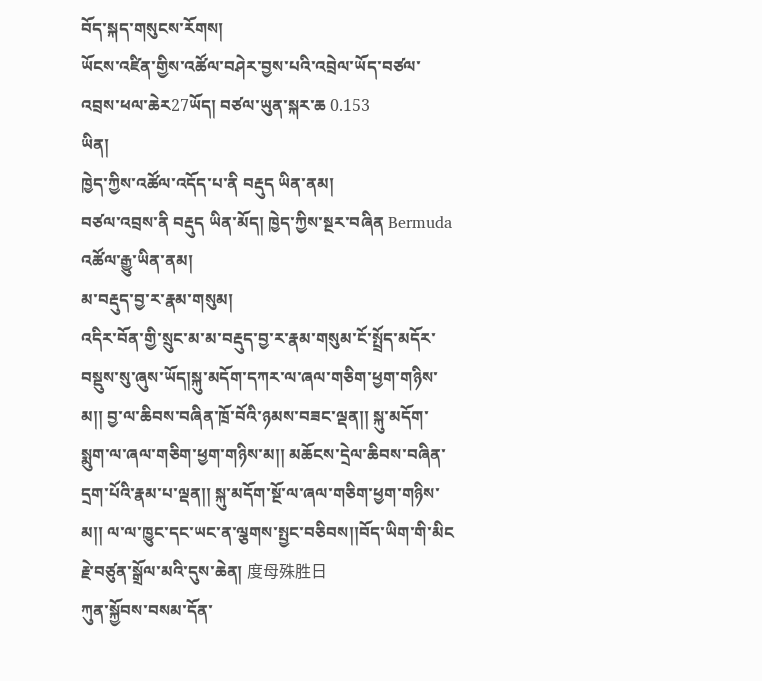བོད་སྐད་གསུངས་རོགས།
ཡོངས་འཛིན་གྱིས་འཚོལ་བཤེར་བྱས་པའི་འབྲེལ་ཡོད་བཙལ་འབྲས་ཕལ་ཆེར27ཡོད། བཙལ་ཡུན་སྐར་ཆ 0.153
ཡིན།
ཁྱེད་ཀྱིས་འཚོལ་འདོད་པ་ནི བརྡུད ཡིན་ནམ།
བཙལ་འབྲས་ནི བརྡུད ཡིན་མོད། ཁྱེད་ཀྱིས་སྔར་བཞིན Bermuda འཚོལ་རྒྱུ་ཡིན་ནམ།
མ་བརྡུད་བྱ་ར་རྣམ་གསུམ།
འདིར་བོན་གྱི་སྲུང་མ་མ་བརྡུད་བྱ་ར་རྣམ་གསུམ་ངོ་སྤྲོད་མདོར་བསྡུས་སུ་ཞུས་ཡོད།སྐུ་མདོག་དཀར་ལ་ཞལ་གཅིག་ཕྱག་གཉིས་མ།། བྱ་ལ་ཆིབས་བཞིན་ཁྲོ་བོའི་ཉམས་བཟང་ལྡན།། སྐུ་མདོག་སྨུག་ལ་ཞལ་གཅིག་ཕྱག་གཉིས་མ།། མཆོངས་དྲེལ་ཆིབས་བཞིན་དྲག་པོའི་རྣམ་པ་ལྡན།། སྐུ་མདོག་སྔོ་ལ་ཞལ་གཅིག་ཕྱག་གཉིས་མ།། ལ་ལ་ཁྱུང་དང་ཡང་ན་ལྕགས་སྤྱང་བཅིབས།།བོད་ཡིག་གི་མིང
རྗེ་བཙུན་སྒྲོལ་མའི་དུས་ཆེན། 度母殊胜日
ཀུན་སྐྱོབས་བསམ་དོན་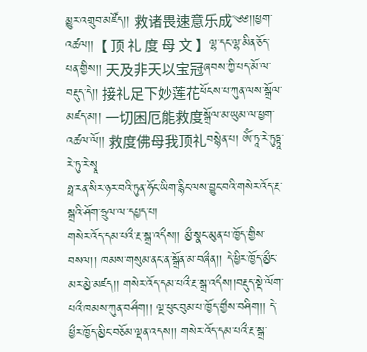མྱུར་འགྲུབ་མཛོད།། 救诸畏速意乐成༄༅།།ཕྱག་འཚལ།།【 顶 礼 度 母 文 】ལྷ་དང་ལྷ་མིན་ཅོད་པན་གྱིས།། 天及非天以宝冠ཞབས་ཀྱི་པད་མོ་ལ་བརྡུད་དེ།། 接礼足下妙莲花ཕོངས་པ་ཀུན་ལས་སྒྲོལ་མཛད་མ།། 一切困厄能救度སྒྲོལ་མ་ཡུམ་ལ་ཕྱག་འཚལ་ལོ།། 救度佛母我顶礼བསྙེན་པ། ཨོཾ་ཏཱ་རེ་ཏུཏྟཱ་རེ་ཏུ་རེ་སྭཱ
ཧྥ་རན་སིར་ཉར་བའི་ཏུན་ཧོང་ཡིག་རྙིང་ལས་བྱུང་བའི་གསེར་འོད་རྔ་སྒྲའི་ཤོག་ཧྲུལ་ལ་དཔྱད་པ།
གསེར་འོད་དམ་པའྀ་རྔ་སྒྲ་འདྀས།། མྱྀ་སྣང་མུན་པ་ཁྱོད་གྱིས་བསལ།། ཁམས་གསུམ་ནང་ན་སྒྲོན་མ་བཞྀན།། དེ་ཕྱིར་ཁྱོད་མྱྀང་མར་མྱེ་མཛད།། གསེར་འོད་དམ་པའྀ་རྔ་སྒྲ་འདྀས།།བརྡུད་སྡེ་ལོག་པའྀ་ཁམས་ཀུན་བཤྀག།། ལྔ་ཕུང་བུམ་པ་ཁྱོད་གྱྀས་བཤིག།། དེ་ཕྱྀར་ཁྱོད་མྱིང་བཅོམ་ལྡན་འདས།། གསེར་འོད་དམ་པའྀ་རྔ་སྒྲ་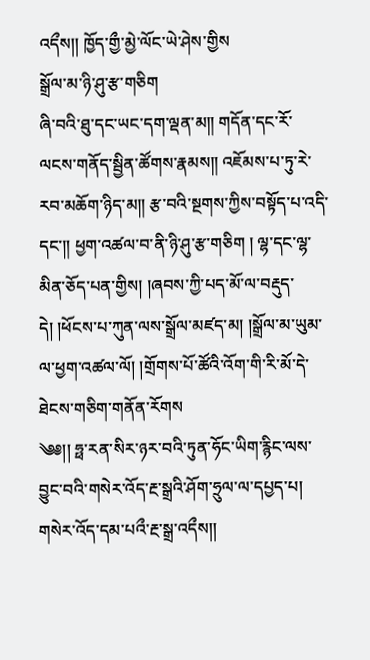འདྀས།། ཁྱོད་གྱྀ་མྱེ་ལོང་ཡེ་ཤེས་གྱིས
སྒྲོལ་མ་ཉི་ཤུ་རྩ་གཅིག
ཞི་བའི་ཐུ་དང་ཡང་དག་ལྡན་མ༎ གདོན་དང་རོ་ལངས་གནོད་སྦྱིན་ཚོགས་རྣམས༎ འཇོམས་པ་ཏུ་རེ་རབ་མཆོག་ཉིད་མ༎ རྩ་བའི་སྔགས་ཀྱིས་བསྟོད་པ་འདི་དང་༎ ཕྱག་འཚལ་བ་ནི་ཉི་ཤུ་རྩ་གཅིག ། ལྷ་དང་ལྷ་མིན་ཅོད་པན་གྱིས། །ཞབས་ཀྱི་པད་མོ་ལ་བརྡུད་དེ། །ཕོངས་པ་ཀུན་ལས་སྒྲོལ་མཛད་མ། །སྒྲོལ་མ་ཡུམ་ལ་ཕྱག་འཚལ་ལོ། །གྲོགས་པོ་ཚོའི་འོག་གི་རི་མོ་དེ་ཐེངས་གཅིག་གནོན་རོགས
༄༅།། ཧྥ་རན་སིར་ཉར་བའི་ཏུན་ཧོང་ཡིག་རྙིང་ལས་བྱུང་བའི་གསེར་འོད་རྔ་སྒྲའི་ཤོག་ཧྲུལ་ལ་དཔྱད་པ།
གསེར་འོད་དམ་པའྀ་རྔ་སྒྲ་འདྀས།།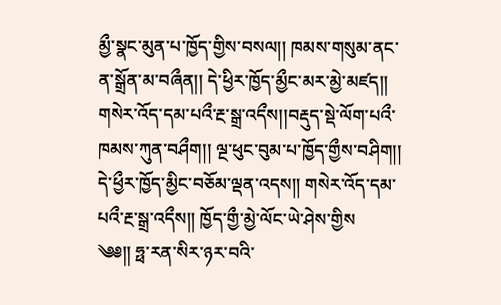མྱྀ་སྣང་མུན་པ་ཁྱོད་གྱིས་བསལ།། ཁམས་གསུམ་ནང་ན་སྒྲོན་མ་བཞྀན།། དེ་ཕྱིར་ཁྱོད་མྱྀང་མར་མྱེ་མཛད།། གསེར་འོད་དམ་པའྀ་རྔ་སྒྲ་འདྀས།།བརྡུད་སྡེ་ལོག་པའྀ་ཁམས་ཀུན་བཤྀག།། ལྔ་ཕུང་བུམ་པ་ཁྱོད་གྱྀས་བཤིག།། དེ་ཕྱྀར་ཁྱོད་མྱིང་བཅོམ་ལྡན་འདས།། གསེར་འོད་དམ་པའྀ་རྔ་སྒྲ་འདྀས།། ཁྱོད་གྱྀ་མྱེ་ལོང་ཡེ་ཤེས་གྱིས
༄༅།། ཧྥ་རན་སིར་ཉར་བའི་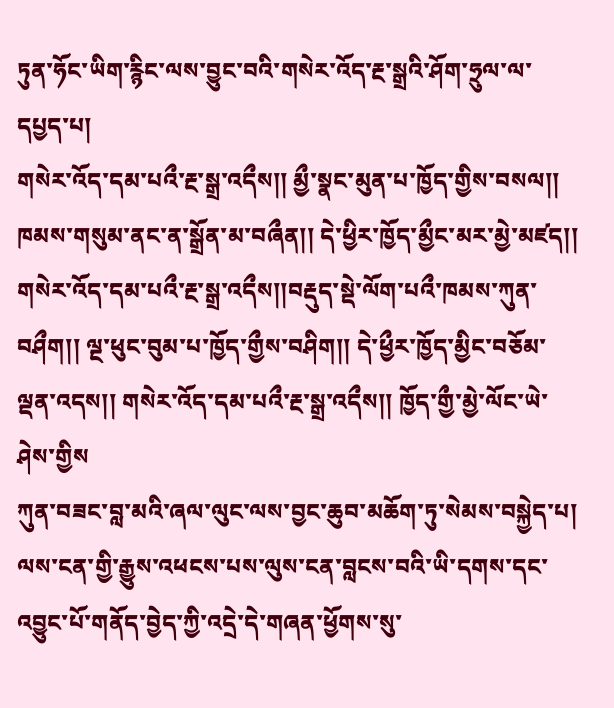ཏུན་ཧོང་ཡིག་རྙིང་ལས་བྱུང་བའི་གསེར་འོད་རྔ་སྒྲའི་ཤོག་ཧྲུལ་ལ་དཔྱད་པ།
གསེར་འོད་དམ་པའྀ་རྔ་སྒྲ་འདྀས།། མྱྀ་སྣང་མུན་པ་ཁྱོད་གྱིས་བསལ།། ཁམས་གསུམ་ནང་ན་སྒྲོན་མ་བཞྀན།། དེ་ཕྱིར་ཁྱོད་མྱྀང་མར་མྱེ་མཛད།། གསེར་འོད་དམ་པའྀ་རྔ་སྒྲ་འདྀས།།བརྡུད་སྡེ་ལོག་པའྀ་ཁམས་ཀུན་བཤྀག།། ལྔ་ཕུང་བུམ་པ་ཁྱོད་གྱྀས་བཤིག།། དེ་ཕྱྀར་ཁྱོད་མྱིང་བཅོམ་ལྡན་འདས།། གསེར་འོད་དམ་པའྀ་རྔ་སྒྲ་འདྀས།། ཁྱོད་གྱྀ་མྱེ་ལོང་ཡེ་ཤེས་གྱིས
ཀུན་བཟང་བླ་མའི་ཞལ་ལུང་ལས་བྱང་ཆུབ་མཆོག་ཏུ་སེམས་བསྐྱེད་པ།
ལས་ངན་གྱི་རྒྱུས་འཕངས་པས་ལུས་ངན་བླངས་བའི་ཡི་དགས་དང་འབྱུང་པོ་གནོད་བྱེད་ཀྱི་འདྲེ་དེ་གཞན་ཕྱོགས་སུ་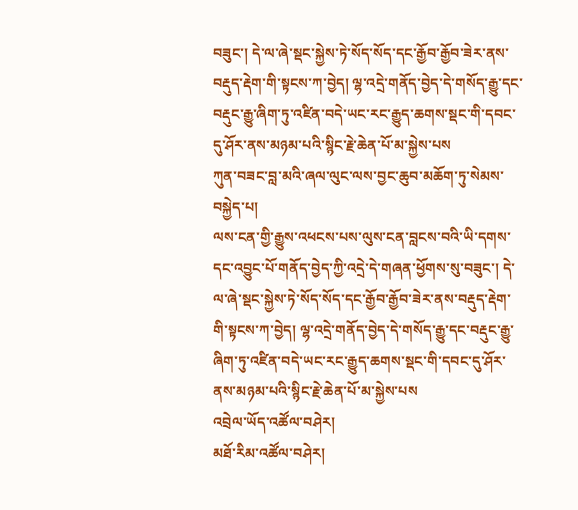བཟུང་། དེ་ལ་ཞེ་སྡང་སྐྱེས་ཏེ་སོད་སོད་དང་རྒྱོབ་རྒྱོབ་ཟེར་ནས་བརྡུད་རྡེག་གི་སྟངས་ཀ་བྱེད། ལྷ་འདྲེ་གནོད་བྱེད་དེ་གསོད་རྒྱུ་དང་བརྡུང་རྒྱུ་ཞིག་ཏུ་འཛིན་བདེ་ཡང་རང་རྒྱུད་ཆགས་སྡང་གི་དབང་དུ་ཤོར་ནས་མཉམ་པའི་སྙིང་རྗེ་ཆེན་པོ་མ་སྐྱེས་པས
ཀུན་བཟང་བླ་མའི་ཞལ་ལུང་ལས་བྱང་ཆུབ་མཆོག་ཏུ་སེམས་བསྐྱེད་པ།
ལས་ངན་གྱི་རྒྱུས་འཕངས་པས་ལུས་ངན་བླངས་བའི་ཡི་དགས་དང་འབྱུང་པོ་གནོད་བྱེད་ཀྱི་འདྲེ་དེ་གཞན་ཕྱོགས་སུ་བཟུང་། དེ་ལ་ཞེ་སྡང་སྐྱེས་ཏེ་སོད་སོད་དང་རྒྱོབ་རྒྱོབ་ཟེར་ནས་བརྡུད་རྡེག་གི་སྟངས་ཀ་བྱེད། ལྷ་འདྲེ་གནོད་བྱེད་དེ་གསོད་རྒྱུ་དང་བརྡུང་རྒྱུ་ཞིག་ཏུ་འཛིན་བདེ་ཡང་རང་རྒྱུད་ཆགས་སྡང་གི་དབང་དུ་ཤོར་ནས་མཉམ་པའི་སྙིང་རྗེ་ཆེན་པོ་མ་སྐྱེས་པས
འབྲེལ་ཡོད་འཚོལ་བཤེར།
མཐོ་རིམ་འཚོལ་བཤེར།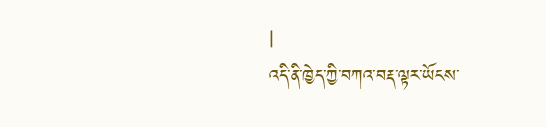|
འདི་ནི་ཁྱེད་ཀྱི་བཀའ་བརྡ་ལྟར་ཡོངས་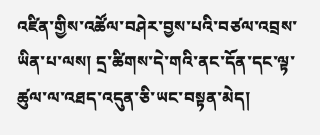འཛིན་གྱིས་འཚོལ་བཤེར་བྱས་པའི་བཙལ་འབྲས་ཡིན་པ་ལས། དྲ་ཚིགས་དེ་གའི་ནང་དོན་དང་ལྟ་ཚུལ་ལ་འཐད་འདུན་ཅི་ཡང་བསྟན་མེད།